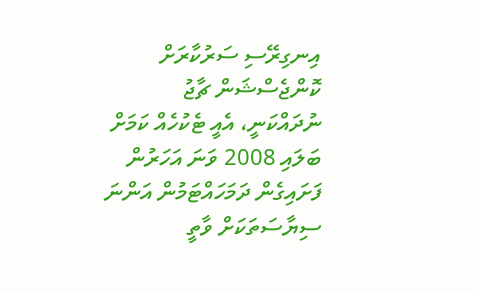އިނގިރޭސި ސަރުކާރަށް ކޮންޖެސްޝަން ޗާޖު ނުދައްކަނީ، އެއީ ޓެކުހެއް ކަމަށް ބަލައި 2008 ވަނަ އަހަރުން ފަށައިގެން ދަމަހައްޓަމުން އަންނަ ސިޔާސަތަކަށް ވާތީ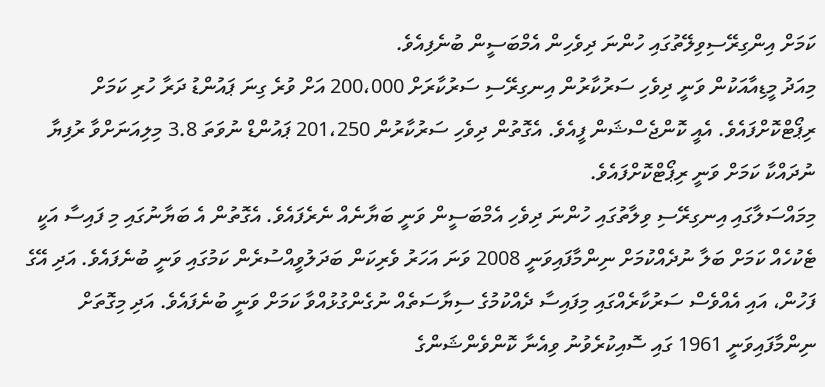ކަމަށް އިންގިރޭސިވިލޭތުގައި ހުންނަ ދިވެހިން އެމްބަސީން ބުނެފިއެވެ.
މިއަދު މީޑިއާއަކުން ވަނީ ދިވެހި ސަރުކާރުން އިނގިރޭސި ސަރުކާރަށް 200،000 އަށް ވުރެ ގިނަ ޕައުންޑު ދަރާ ހުރި ކަމަށް ރިޕޯޓްކޮށްފައެވެ. އެއީ ކޮންޖެސްޝަން ފީއެވެ. އެގޮތުން ދިވެހި ސަރުކާރުން 201،250 ޕައުންޑް ނުވަތަ 3.8 މިލިއަނަށްވާ ރުފިޔާ ނުދައްކާ ކަމަށް ވަނީ ރިޕޯޓްކޮށްފައެވެ.
މިމައްސަލާގައި އިނގިރޭސި ވިލާތުގައި ހުންނަ ދިވެހި އެމްބަސީން ވަނީ ބަޔާނެއް ނެރެފައެވެ. އެގޮތުން އެ ބަޔާނުގައި މި ފައިސާ އަކީ ޓެކުހެއް ކަމަށް ބަލާ ނުދެއްކުމަށް ނިންމާފައިވަނީ 2008 ވަނަ އަހަރު ވެރިކަން ބަދަލުވީއްސުރެން ކަމުގައި ވަނީ ބުނެފައެވެ. އަދި އޭގެ ފަހުން، އައި އެއްވެސް ސަރުކާރެއްގައި މިފައިސާ ދެއްކުމުގެ ސިޔާސަތެއް ނުގެންގުޅުއްވާ ކަމަށް ވަނީ ބުނެފައެވެ. އަދި މިގޮތަށް ނިންމާފައިވަނީ 1961 ގައި ސޮއިކުރެވުނު ވިއެނާ ކޮންވެންޝަންގެ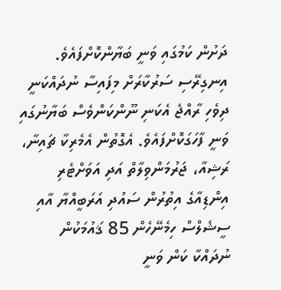ދަށުން ކަމުގައި ވަނީ ބަޔާންކޮށްފައެވެ.
އިނގިރޭސި ސަރުކާރަށް މިފައިސާ ނުދައްކަނީ ދިވެހި ރާއްޖެ އެކަނި ނޫންކަންވެސް ބަޔާނުގައި ވަނީ ފާހަގަކޮށްފައެވެ. އެގޮތުން އެމެރިކާ ޗައިނާ، ރަޝިއާ، ޖަރުމަންވިލާތް އަދި އަވަށްޓެރި އިންޑިއާގެ އިތުރުން ސައުދި އަރަބީއްޔާ އާއި ސީޝެލްސް ހިމެނޭހެން 85 ޤައުމަކުން ނުދައްކާ ކަން ވަނީ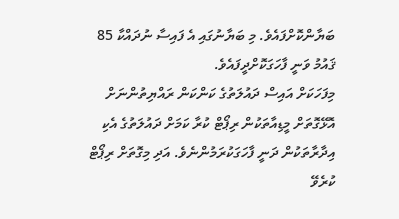ބަޔާންކޮށްފައެވެ. މި ބަޔާނުގައި އެ ފައިސާ ނުދައްކާ 85 ޤައުމު ވަނީ ފާހަގަކޮށްދީފައެވެ.
މިފަހަކަށް އައިސް ދައުލަތުގެ ކަންކަން ރައްޔިތުންނަށް އޮޅޭގޮތަށް މީޑިއާތަކުން ރިޕޯޓް ކުރާ ކަމަށް ދައުލަތުގެ އެކި އިދާރާތަކުން ދަނީ ފާހަގަކުރަމުންނެވެ. އަދި މިގޮތަށް ރިޕޯޓް ކުރެވޭ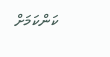ކަންކަމަށް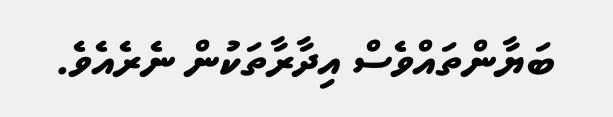ބަޔާންތައްވެސް އިދާރާތަކުން ނެރެއެވެ.